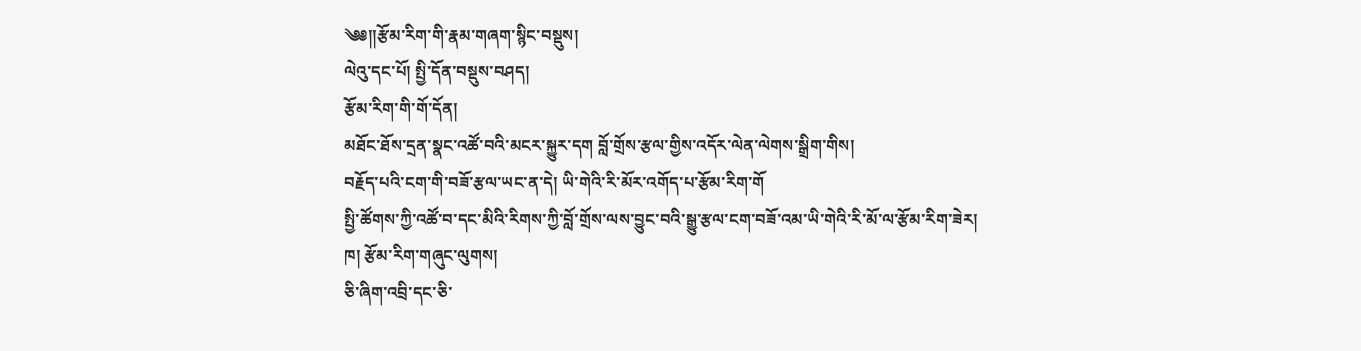༄༅།།རྩོམ་རིག་གི་རྣམ་གཞག་སྙིང་བསྡུས།
ལེའུ་དང་པོ། སྤྱི་དོན་བསྡུས་བཤད།
རྩོམ་རིག་གི་གོ་དོན།
མཐོང་ཐོས་དྲན་སྣང་འཚོ་བའི་མངར་སྐྱུར་དག བློ་གྲོས་རྩལ་གྱིས་འདོར་ལེན་ལེགས་སྒྲིག་གིས།
བརྗོད་པའི་ངག་གི་བཟོ་རྩལ་ཡང་ན་དེ། ཡི་གེའི་རི་མོར་འགོད་པ་རྩོམ་རིག་གོ
སྤྱི་ཚོགས་ཀྱི་འཚོ་བ་དང་མིའི་རིགས་ཀྱི་བློ་གྲོས་ལས་བྱུང་བའི་སྒྱུ་རྩལ་ངག་བཟོ་འམ་ཡི་གེའི་རི་མོ་ལ་རྩོམ་རིག་ཟེར།
ཁ། རྩོམ་རིག་གཞུང་ལུགས།
ཅི་ཞིག་འབྲི་དང་ཅི་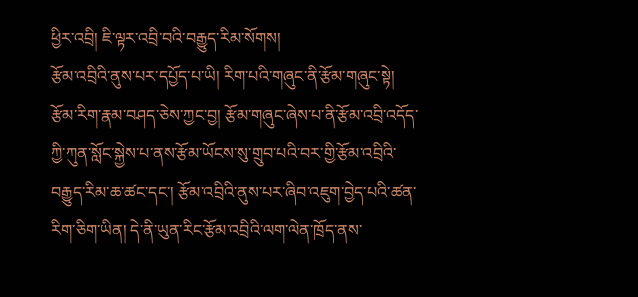ཕྱིར་འབྲི། ཇི་ལྟར་འབྲི་བའི་བརྒྱུད་རིམ་སོགས།
རྩོམ་འབྲིའི་ནུས་པར་དཔྱོད་པ་ཡི། རིག་པའི་གཞུང་ནི་རྩོམ་གཞུང་སྟེ།
རྩོམ་རིག་རྣམ་བཤད་ཅེས་ཀྱང་བྱ། རྩོམ་གཞུང་ཞེས་པ་ནི་རྩོམ་འབྲི་འདོད་ཀྱི་ཀུན་སློང་སྐྱེས་པ་ནས་རྩོམ་ཡོངས་སུ་གྲུབ་པའི་བར་གྱི་རྩོམ་འབྲིའི་བརྒྱུད་རིམ་ཆ་ཚང་དང་། རྩོམ་འབྲིའི་ནུས་པར་ཞིབ་འཇུག་བྱེད་པའི་ཚན་རིག་ཅིག་ཡིན། དེ་ནི་ཡུན་རིང་རྩོམ་འབྲིའི་ལག་ལེན་ཁྲོད་ནས་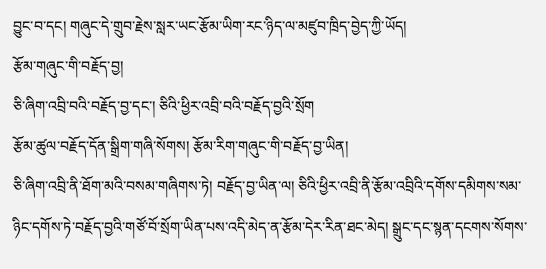བྱུང་བ་དང། གཞུང་དེ་གྲུབ་རྗེས་སླར་ཡང་རྩོམ་ཡིག་རང་ཉིད་ལ་མཛུབ་ཁྲིད་བྱེད་ཀྱི་ཡོད།
རྩོམ་གཞུང་གི་བརྗོད་བྱ།
ཅི་ཞིག་འབྲི་བའི་བརྗོད་བྱ་དང་། ཅིའི་ཕྱིར་འབྲི་བའི་བརྗོད་བྱའི་སྲོག
རྩོམ་ཚུལ་བརྗོད་དོན་སྒྲིག་གཞི་སོགས། རྩོམ་རིག་གཞུང་གི་བརྗོད་བྱ་ཡིན།
ཅི་ཞིག་འབྲི་ནི་ཐོག་མའི་བསམ་གཞིགས་ཏེ། བརྗོད་བྱ་ཡིན་ལ། ཅིའི་ཕྱིར་འབྲི་ནི་རྩོམ་འབྲིའི་དགོས་དམིགས་སམ་ཉིང་དགོས་ཏེ་བརྗོད་བྱའི་གཙོ་བོ་སྲོག་ཡིན་པས་འདི་མེད་ན་རྩོམ་དེར་རིན་ཐང་མེད། སྒྲུང་དང་སྙན་དངགས་སོགས་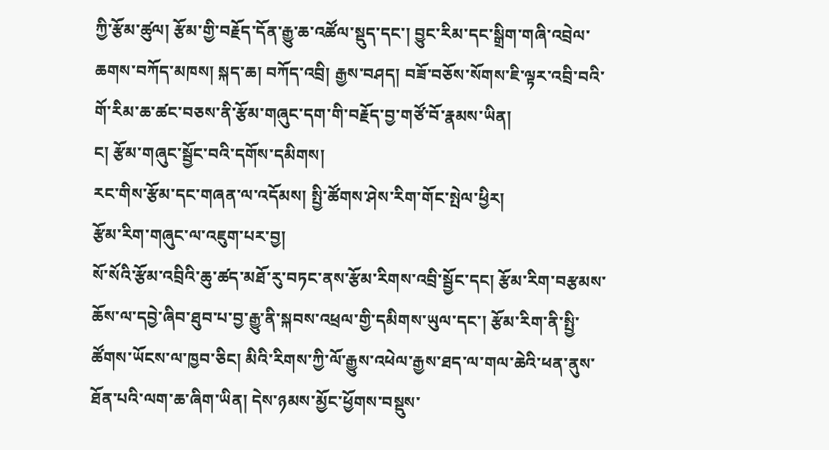ཀྱི་རྩོམ་ཚུལ། རྩོམ་གྱི་བརྗོད་དོན་རྒྱུ་ཆ་འཚོལ་སྡུད་དང་། བྱུང་རིམ་དང་སྒྲིག་གཞི་འབྲེལ་ཆགས་བཀོད་མཁས། སྐད་ཆ། བཀོད་འབྲི། རྒྱས་བཤད། བཟོ་བཅོས་སོགས་ཇི་ལྟར་འབྲི་བའི་གོ་རིམ་ཆ་ཚང་བཅས་ནི་རྩོམ་གཞུང་དག་གི་བརྗོད་བྱ་གཙོ་བོ་རྣམས་ཡིན།
ང། རྩོམ་གཞུང་སྦྱོང་བའི་དགོས་དམིགས།
རང་གིས་རྩོམ་དང་གཞན་ལ་འདོམས། སྤྱི་ཚོགས་ཤེས་རིག་གོང་སྤེལ་ཕྱིར།
རྩོམ་རིག་གཞུང་ལ་འཇུག་པར་བྱ།
སོ་སོའི་རྩོམ་འབྲིའི་ཆུ་ཚད་མཐོ་རུ་བཏང་ནས་རྩོམ་རིགས་འབྲི་སྦྱོང་དང། རྩོམ་རིག་བརྩམས་ཆོས་ལ་དབྱེ་ཞིབ་ཐུབ་པ་བྱ་རྒྱུ་ནི་སྐབས་འཕྲལ་གྱི་དམིགས་ཡུལ་དང་། རྩོམ་རིག་ནི་སྤྱི་ཚོགས་ཡོངས་ལ་ཁྱབ་ཅིང། མིའི་རིགས་ཀྱི་ལོ་རྒྱུས་འཕེལ་རྒྱས་ཐད་ལ་གལ་ཆེའི་ཕན་ནུས་ཐོན་པའི་ལག་ཆ་ཞིག་ཡིན། དེས་ཉམས་མྱོང་ཕྱོགས་བསྡུས་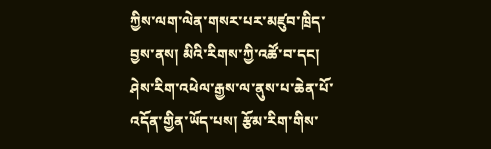ཀྱིས་ལག་ལེན་གསར་པར་མཛུབ་ཁྲིད་བྱས་ནས། མིའི་རིགས་ཀྱི་འཚོ་བ་དང། ཤེས་རིག་འཕེལ་རྒྱས་ལ་ནུས་པ་ཆེན་པོ་འདོན་གྱིན་ཡོད་པས། རྩོམ་རིག་གིས་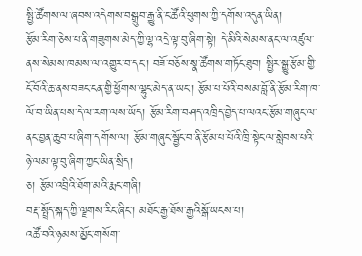སྤྱི་ཚོགས་ལ་ཞབས་འདེགས་བསྒྲུབ་རྒྱུ་ནི་ང་ཚོའི་ཕུགས་ཀྱི་དགོས་འདུན་ཡིན།
རྩོམ་རིག་ཅེས་པ་ནི་གཟུགས་མེད་ཀྱི་ལྷ་འདྲེ་ལྟ་བུ་ཞིག་སྟེ། དེ་མིའི་སེམས་ནང་ལ་འཛུལ་ནས་སེམས་ཁམས་ལ་འགྱུར་བ་དང་། བཟོ་བཅོས་སྣ་ཚོགས་གཏོང་ཐུབ། སྤྱིར་སྒྱུ་རྩོམ་གྱི་ངོ་བོའི་ཆ་ནས་བཟང་ངན་གྱི་ཕྱོགས་ལྷུང་མེད་ན་ཡང་། རྩོམ་པ་པོའི་བསམ་བློ་ནི་རྩོམ་རིག་ཁ་ལོ་བ་ཡིན་པས་དེ་ལ་རག་ལས་ཡོད། རྩོམ་རིག་བཤད་འཁྲིད་བྱེད་པ་ལའང་རྩོམ་གཞུང་ལ་ནང་བྱན་ཆུབ་པ་ཞིག་དགོས་ལ། རྩོམ་གཞུང་སྦྱོང་བ་ནི་རྩོམ་པ་པོའི་ཁྲི་སྟེང་ལ་སླེབས་པའི་ཉེ་ལམ་ལྟ་བུ་ཞིག་ཀྱང་ཡིན་སྲིད།
ཅ། རྩོམ་འབྲིའི་ཐོག་མའི་རྨང་གཞི།
བརྡ་སྤྲོད་སྐད་ཀྱི་ལྗགས་རིང་ཞིང་། མཐོང་རྒྱ་ཐོས་རྒྱའིསྒོ་ཡངས་པ།
འཚོ་བའི་ཉམས་མྱོང་གསོག་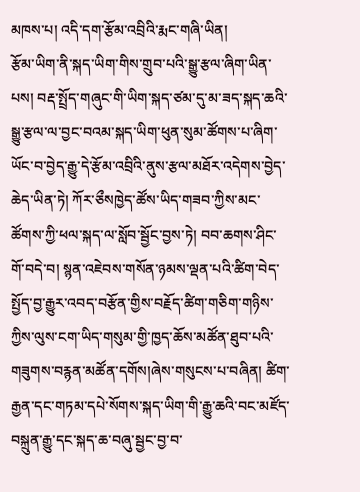མཁས་པ། འདི་དག་རྩོམ་འབྲིའི་རྨང་གཞི་ཡིན།
རྩོམ་ཡིག་ནི་སྐད་ཡིག་གིས་གྲུབ་པའི་སྒྱུ་རྩལ་ཞིག་ཡིན་པས། བརྡ་སྤྲོད་གཞུང་གི་ཡིག་སྐད་ཙམ་དུ་མ་ཟད་སྐད་ཆའི་སྒྱུ་རྩལ་ལ་བྱང་བའམ་སྐད་ཡིག་ཕུན་སུམ་ཚོགས་པ་ཞིག་ཡོང་བ་བྱེད་རྒྱུ་དེ་རྩོམ་འབྲིའི་ནུས་རྩལ་མཐོར་འདེགས་བྱེད་ཆེད་ཡིན་ཏེ། ཀོར་ཅྀསཁྱེད་ཚོས་ཡིད་གཟབ་ཀྱིས་མང་ཚོགས་ཀྱི་ཕལ་སྐད་ལ་སློབ་སྦྱོང་བྱས་ཏེ། བབ་ཆགས་ཤིང་གོ་བདེ་བ། སྙན་འཇེབས་གསོན་ཉམས་ལྡན་པའི་ཚིག་བེད་སྤྱོད་བྱ་རྒྱུར་འབད་བརྩོན་གྱིས་བརྗོད་ཚིག་གཅིག་གཉིས་ཀྱིས་ལུས་ངག་ཡིད་གསུམ་གྱི་ཁྱད་ཆོས་མཚོན་ཐུབ་པའི་གཟུགས་བརྙན་མཚོན་དགོས།ཞེས་གསུངས་པ་བཞིན། ཚིག་རྒྱན་དང་གཏམ་དཔེ་སོགས་སྐད་ཡིག་གི་རྒྱུ་ཆའི་བང་མཛོད་བསྐྲུན་རྒྱུ་དང་སྐད་ཆ་བཞུ་སྦྱང་བྱ་བ་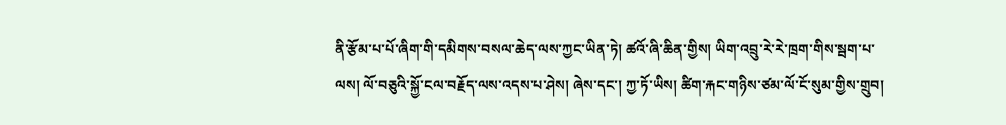ནི་རྩོམ་པ་པོ་ཞིག་གི་དམིགས་བསལ་ཆེད་ལས་ཀྱང་ཡིན་ཏེ། ཚའོ་ཞི་ཆིན་གྱིས། ཡིག་འབྲུ་རེ་རེ་ཁྲག་གིས་སྦག་པ་ལས། ལོ་བཅུའི་སྐྱོ་ངལ་བརྗོད་ལས་འདས་པ་ཤེས། ཞེས་དང་། ཀྱ་ཏོ་ཡིས། ཚིག་རྐང་གཉིས་ཙམ་ལོ་ངོ་སུམ་གྱིས་གྲུབ།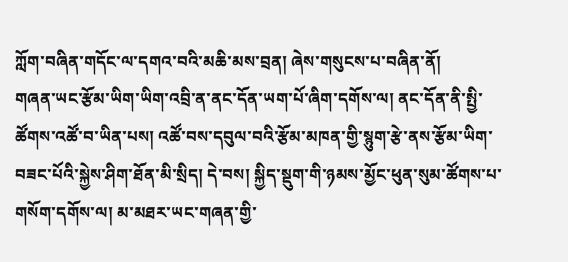ཀློག་བཞིན་གདོང་ལ་དགའ་བའི་མཆི་མས་བྲན། ཞེས་གསུངས་པ་བཞིན་ནོ།
གཞན་ཡང་རྩོམ་ཡིག་ཡིག་འབྲི་ན་ནང་དོན་ཡག་པོ་ཞིག་དགོས་ལ། ནང་དོན་ནི་སྤྱི་ཚོགས་འཚོ་བ་ཡིན་པས། འཚོ་བས་དབུལ་བའི་རྩོམ་མཁན་གྱི་སྙུག་རྩེ་ནས་རྩོམ་ཡིག་བཟང་པོའི་སྐྱེས་ཤིག་ཐོན་མི་སྲིད། དེ་བས། སྐྱིད་སྡུག་གི་ཉམས་མྱོང་ཕུན་སུམ་ཚོགས་པ་གསོག་དགོས་ལ། མ་མཐར་ཡང་གཞན་གྱི་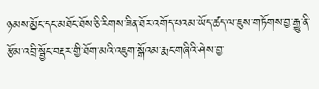ཉམས་མྱོང་དང་མཐོང་ཐོས་ཅི་རིགས་ཟིན་ཐོར་འགོད་པའམ་ཡོད་ཚད་ལ་ཇུས་གཏོགས་བྱ་རྒྱུ་ནི་རྩོམ་འབྲི་སྦྱོང་བརྡར་གྱི་ཐོག་མའི་འཇུག་སྒོའམ་རྨང་གཞིའི་ཤེས་བྱ་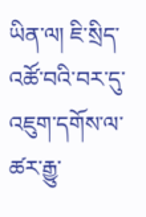ཡིན་ལ། ཇི་སྲིད་འཚོ་བའི་བར་དུ་འཇུག་དགོས་ལ་ཚར་རྒྱུ་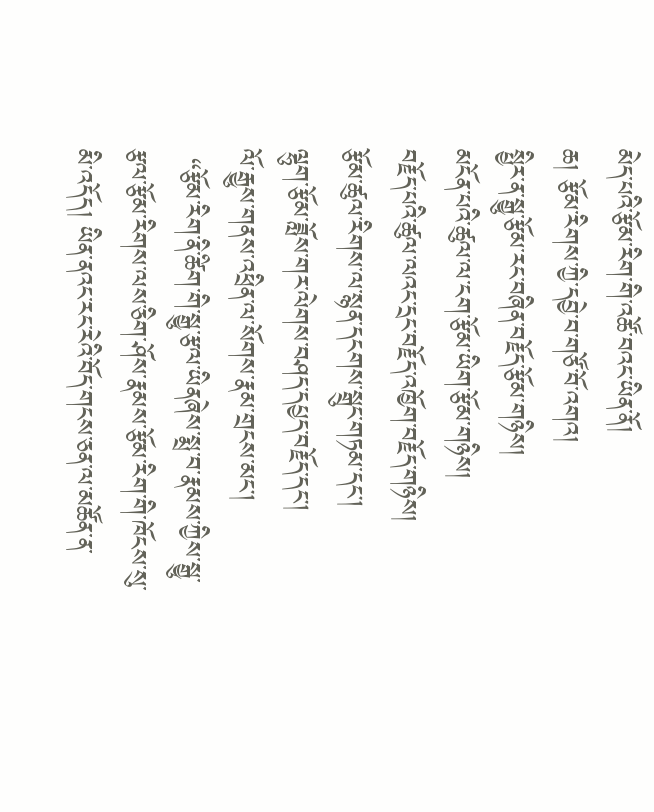མེད་པའི་རྩོམ་རིག་གི་འཚོ་བའང་ཡིན་ནོ།
ཆ། རྩོམ་རིགས་ཀྱི་དབྱེ་བ་གཙོ་བོ་འགའ།
སྤྱིར་ན་སྒྱུ་རྩོམ་རང་བཞིན་བརྗོད་རྩོམ་གཉིས།
མངོན་པའི་ཚུལ་ལ་ངག་རྩོམ་ཡིག་རྩོམ་གཉིས།
བརྗོད་པའི་ཚུལ་ལའང་དྲང་བརྗོད་འཁྱོག་བརྗོད་གཉིས།
རྩོམ་ཚུལ་རིགས་ལ་སྙན་དངགས་སྒྲུང་གཏམ་དང།
ལྷུག་རྩོམ་ཟློས་གར་ལེགས་བཤད་དཔྱད་བརྗོད་དང།
ལོ་རྒྱུས་གནས་འཕྲིན་ལ་སོགས་རྣམ་གྲངས་མང།
 “རྩོམ་རིག་ནི་ཚིག་གི་སྒྱུ་རྩལ་ཡིནཞེས་སྨྲ་བ་རྣམས་ཀྱིས་སྒྱུ་རྩལ་རྩོམ་རིགས་ལས་ཅིག་ཤོས་རྣམས་རྩོམ་རིག་གི་ཁོངས་སུ་མི་འདོད། ཡིན་ནའང་རང་རེའི་བོད་གངས་ཅན་ལ་མཚོན་ན་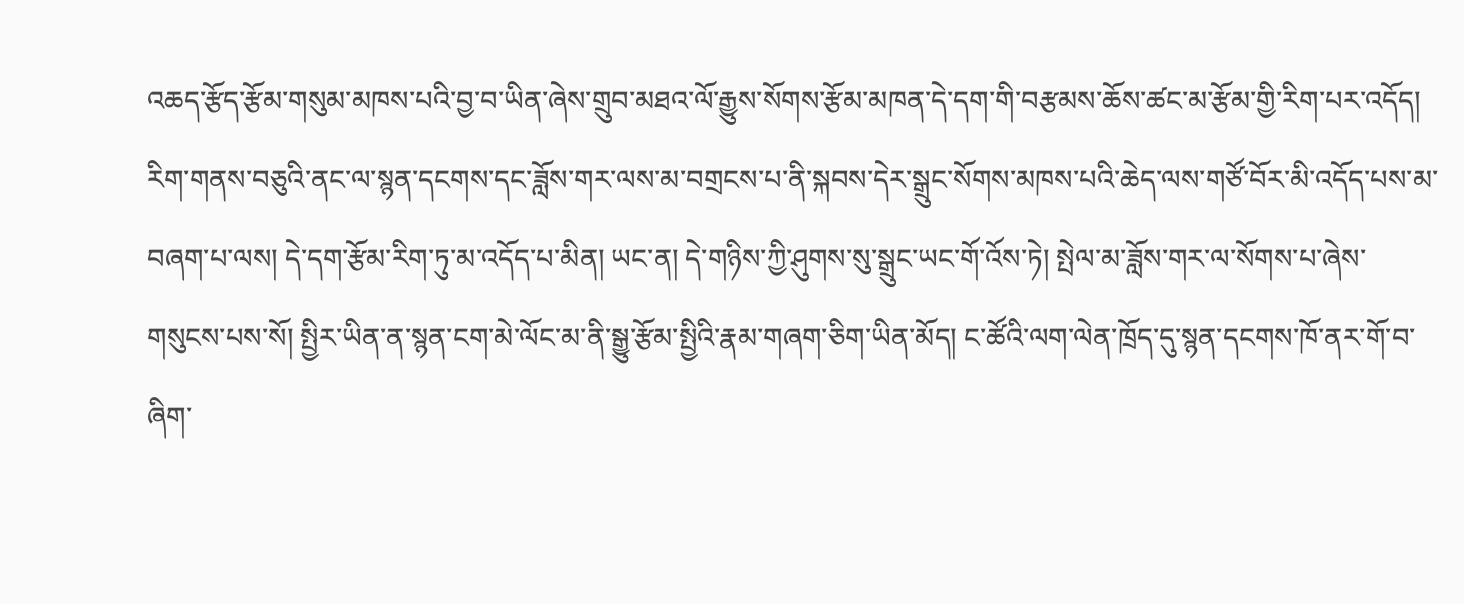འཆད་རྩོད་རྩོམ་གསུམ་མཁས་པའི་བྱ་བ་ཡིན་ཞེས་གྲུབ་མཐའ་ལོ་རྒྱུས་སོགས་རྩོམ་མཁན་དེ་དག་གི་བརྩམས་ཆོས་ཚང་མ་རྩོམ་གྱི་རིག་པར་འདོད། རིག་གནས་བཅུའི་ནང་ལ་སྙན་དངགས་དང་ཟློས་གར་ལས་མ་བགྲངས་པ་ནི་སྐབས་དེར་སྒྲུང་སོགས་མཁས་པའི་ཆེད་ལས་གཙོ་བོར་མི་འདོད་པས་མ་བཞག་པ་ལས། དེ་དག་རྩོམ་རིག་ཏུ་མ་འདོད་པ་མིན། ཡང་ན། དེ་གཉིས་ཀྱི་ཤུགས་སུ་སྒྲུང་ཡང་གོ་འོས་ཏེ། སྤེལ་མ་ཟློས་གར་ལ་སོགས་པ་ཞེས་གསུངས་པས་སོ། སྤྱིར་ཡིན་ན་སྙན་ངག་མེ་ལོང་མ་ནི་སྒྱུ་རྩོམ་སྤྱིའི་རྣམ་གཞག་ཅིག་ཡིན་མོད། ང་ཚོའི་ལག་ལེན་ཁྲོད་དུ་སྙན་དངགས་ཁོ་ནར་གོ་བ་ཞིག་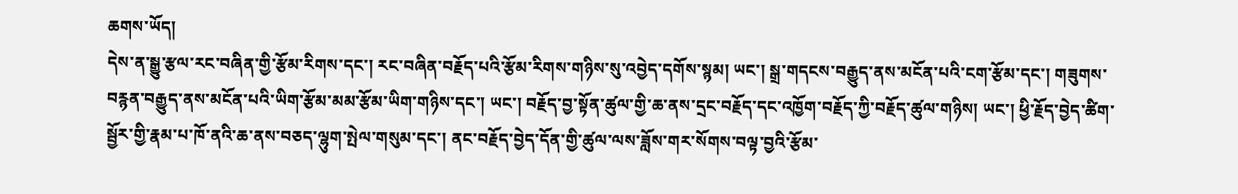ཆགས་ཡོད།
དེས་ན་སྒྱུ་རྩལ་རང་བཞིན་གྱི་རྩོམ་རིགས་དང་། རང་བཞིན་བརྗོད་པའི་རྩོམ་རིགས་གཉིས་སུ་འབྱེད་དགོས་སྙམ། ཡང་། སྒྲ་གདངས་བརྒྱུད་ནས་མངོན་པའི་ངག་རྩོམ་དང་། གཟུགས་བརྙན་བརྒྱུད་ནས་མངོན་པའི་ཡིག་རྩོམ་མམ་རྩོམ་ཡིག་གཉིས་དང་། ཡང་། བརྗོད་བྱ་སྟོན་ཚུལ་གྱི་ཆ་ནས་དྲང་བརྗོད་དང་འཁྱོག་བརྗོད་ཀྱི་བརྗོད་ཚུལ་གཉིས། ཡང་། ཕྱི་རྗོད་བྱེད་ཚིག་སྦྱོར་གྱི་རྣམ་པ་ཁོ་ནའི་ཆ་ནས་བཅད་ལྷུག་སྤེལ་གསུམ་དང་། ནང་བརྗོད་བྱེད་དོན་གྱི་ཚུལ་ལས་ཟློས་གར་སོགས་བལྟ་བྱའི་རྩོམ་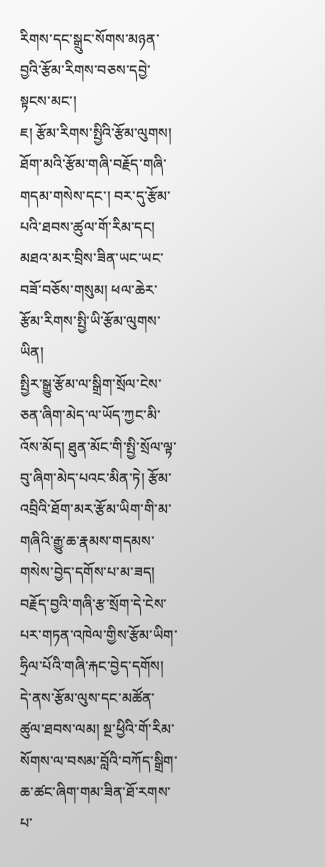རིགས་དང་སྒྲུང་སོགས་མཉན་བྱའི་རྩོམ་རིགས་བཅས་དབྱེ་སྟངས་མང་།
ཇ། རྩོམ་རིགས་སྤྱིའི་རྩོམ་ལུགས།
ཐོག་མའི་རྩོམ་གཞི་བརྗོད་གཞི་གདམ་གསེས་དང་། བར་དུ་རྩོམ་པའི་ཐབས་ཚུལ་གོ་རིམ་དང།
མཐའ་མར་བྲིས་ཟིན་ཡང་ཡང་བཟོ་བཅོས་གསུམ། ཕལ་ཆེར་རྩོམ་རིགས་སྤྱི་ཡི་རྩོམ་ལུགས་ཡིན།
སྤྱིར་སྒྱུ་རྩོམ་ལ་སྒྲིག་སྲོལ་ངེས་ཅན་ཞིག་མེད་ལ་ཡོད་ཀྱང་མི་འོས་མོད། ཐུན་མོང་གི་སྤྱི་སྲོལ་ལྟ་བུ་ཞིག་མེད་པའང་མིན་ཏེ། རྩོམ་འབྲིའི་ཐོག་མར་རྩོམ་ཡིག་གི་མ་གཞིའི་རྒྱུ་ཆ་རྣམས་གདམས་གསེས་བྱེད་དགོས་པ་མ་ཟད། བརྗོད་བྱའི་གཞི་རྩ་སྲོག་དེ་ངེས་པར་གཏན་འཁེལ་གྱིས་རྩོམ་ཡིག་ཧྲིལ་པོའི་གཞི་རྐང་བྱེད་དགོས། དེ་ནས་རྩོམ་ལུས་དང་མཚོན་ཚུལ་ཐབས་ལམ། སྔ་ཕྱིའི་གོ་རིམ་སོགས་ལ་བསམ་བློའི་བཀོད་སྒྲིག་ཆ་ཚང་ཞིག་གམ་ཟིན་ཐོ་རགས་པ་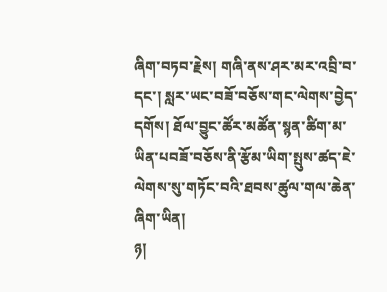ཞིག་བཏབ་རྗེས། གཞི་ནས་ཤར་མར་འབྲི་བ་དང་། སླར་ཡང་བཟོ་བཅོས་གང་ལེགས་བྱེད་དགོས། ཐོལ་བྱུང་ཚོར་མཚོན་སྙན་ཚིག་མ་ཡིན་པབཟོ་བཅོས་ནི་རྩོམ་ཡིག་སྤུས་ཚད་ཇེ་ལེགས་སུ་གཏོང་བའི་ཐབས་ཚུལ་གལ་ཆེན་ཞིག་ཡིན།
ཉ།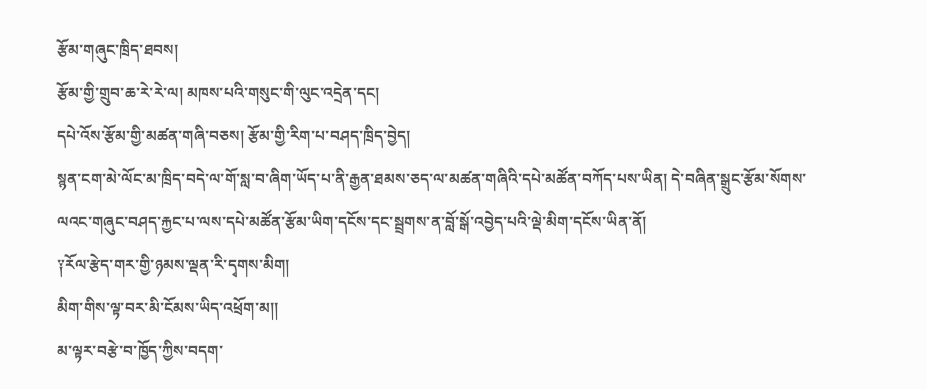རྩོམ་གཞུང་ཁྲིད་ཐབས།
རྩོམ་གྱི་གྲུབ་ཆ་རེ་རེ་ལ། མཁས་པའི་གསུང་གི་ལུང་འདྲེན་དང།
དཔེ་འོས་རྩོམ་གྱི་མཚན་གཞི་བཅས། རྩོམ་གྱི་རིག་པ་བཤད་ཁྲིད་བྱེད།
སྙན་ངག་མེ་ལོང་མ་ཁྲིད་བདེ་ལ་གོ་སླ་བ་ཞིག་ཡོད་པ་ནི་རྒྱན་ཐམས་ཅད་ལ་མཚན་གཞིའི་དཔེ་མཚོན་བཀོད་པས་ཡིན། དེ་བཞིན་སྒྲུང་རྩོམ་སོགས་ལའང་གཞུང་བཤད་རྐྱང་པ་ལས་དཔེ་མཚོན་རྩོམ་ཡིག་དངོས་དང་སྦྲགས་ན་བློ་སྒོ་འབྱེད་པའི་ལྡེ་མིག་དངོས་ཡིན་ནོ།
༑རོལ་རྩེད་གར་གྱི་ཉམས་ལྡན་རི་དྭགས་མིག།
མིག་གིས་ལྟ་བར་མི་ངོམས་ཡིད་འཕྲོག་མ།།
མ་ལྟར་བརྩེ་བ་ཁྱོད་ཀྱིས་བདག་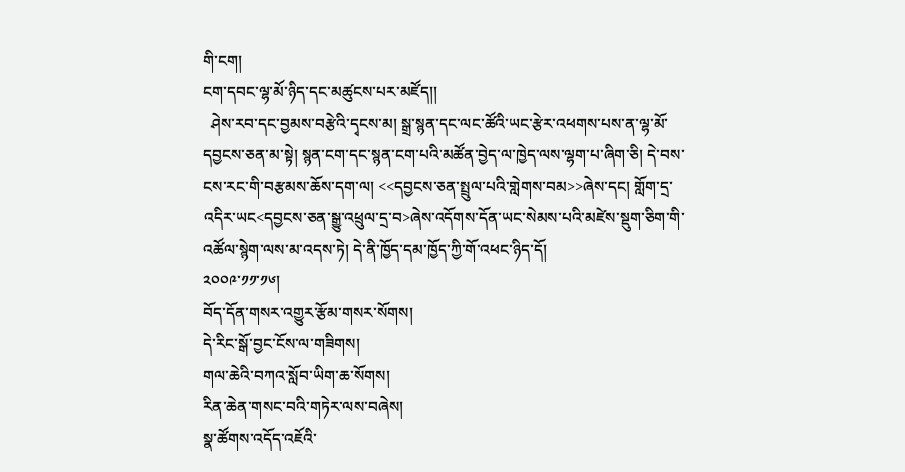གི་ངག།
ངག་དབང་ལྷ་མོ་ཉིད་དང་མཚུངས་པར་མཛོད།།
  ཤེས་རབ་དང་བྱམས་བརྩེའི་དྭངས་མ། སྒྲ་སྙན་དང་ལང་ཚོའི་ཡང་རྩེར་འཕགས་པས་ན་ལྷ་མོ་དབྱངས་ཅན་མ་སྟེ། སྙན་ངག་དང་སྙན་ངག་པའི་མཚོན་བྱེད་ལ་ཁྱེད་ལས་ལྷག་པ་ཞིག་ཅི། དེ་བས་ངས་རང་གི་བརྩམས་ཆོས་དག་ལ། <<དབྱངས་ཅན་སྤྲུལ་པའི་གླེགས་བམ>>ཞེས་དང། གློག་དྲ་འདིར་ཡང<དབྱངས་ཅན་སྒྱུ་འཕྲུལ་དྲ་བ>ཞེས་འདོགས་དོན་ཡང་སེམས་པའི་མཛེས་སྡུག་ཅིག་གི་འཚོལ་སྙེག་ལས་མ་འདས་ཏེ། དེ་ནི་ཁྱོད་དམ་ཁྱོད་ཀྱི་གོ་འཕང་ཉིད་དོ།
༢༠༠༩་༡༡་༡༦།
བོད་དོན་གསར་འགྱུར་རྩོམ་གསར་སོགས།
དེ་རིང་སྒོ་བྱང་ངོས་ལ་གཟིགས།
གལ་ཆེའི་བཀའ་སློབ་ཡིག་ཆ་སོགས།
རིན་ཆེན་གསང་བའི་གཏེར་ལས་བཞེས།
སྣ་ཚོགས་འདོད་འཇོའི་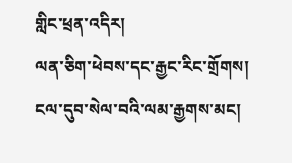གླིང་ཕྲན་འདིར།
ལན་ཅིག་ཕེབས་དང་རྒྱང་རིང་གྲོགས།
ངལ་དུབ་སེལ་བའི་ལམ་རྒྱགས་མང།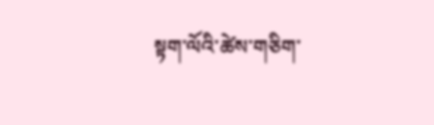སྟག་ལོའི་ཚེས་གཅིག་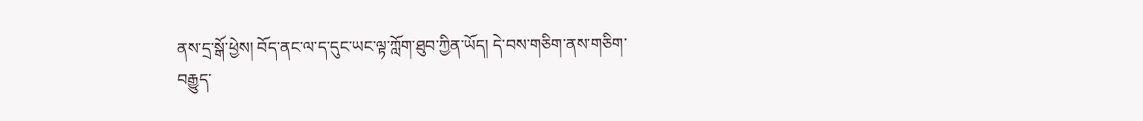ནས་དྲ་སྒོ་ཕྱེས། བོད་ནང་ལ་ད་དུང་ཡང་ལྟ་ཀློག་ཐུབ་ཀྱིན་ཡོད། དེ་བས་གཅིག་ནས་གཅིག་བརྒྱུད་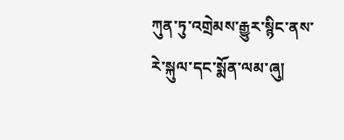ཀུན་ཏུ་འགྲེམས་རྒྱུར་སྙིང་ནས་རེ་སྐུལ་དང་སྨོན་ལམ་ཞུ།